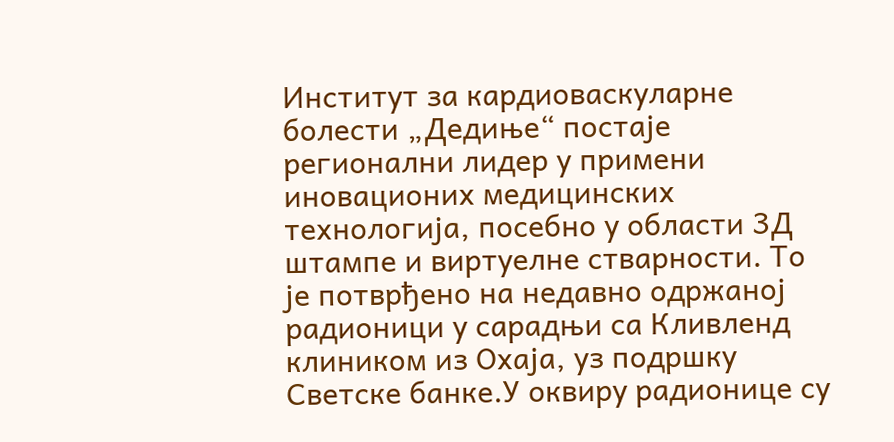Институт за кардиоваскуларне болести „Дедиње“ постаје регионални лидер у примени иновационих медицинских технологија, посебно у области 3Д штампе и виртуелне стварности. То је потврђено на недавно одржаној радионици у сарадњи са Кливленд клиником из Охаја, уз подршку Светске банке.У оквиру радионице су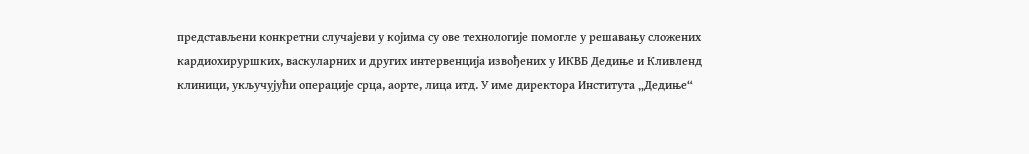представљени конкретни случајеви у којима су ове технологије помогле у решавању сложених кардиохируршких, васкуларних и других интервенција извођених у ИКВБ Дедиње и Кливленд клиници, укључујући операције срца, аорте, лица итд. У име директора Института „Дедиње“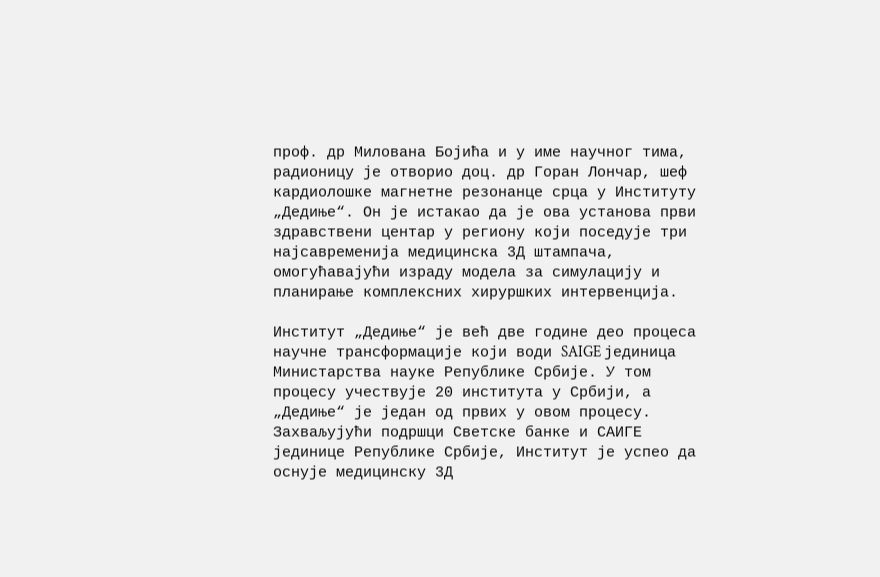проф. др Милована Бојића и у име научног тима, радионицу је отворио доц. др Горан Лончар, шеф кардиолошке магнетне резонанце срца у Институту „Дедиње“. Он је истакао да је ова установа први здравствени центар у региону који поседује три наjсавременија медицинска 3Д штампача, омогућавајући израду модела за симулацију и планирање комплексних хируршких интервенција.

Институт „Дедиње“ је већ две године део процеса научне трансформације који води SAIGE јединица Министарства науке Републике Србије. У том процесу учествује 20 института у Србији, а „Дедиње“ је један од првих у овом процесу. Захваљујући подршци Светске банке и САИГЕ јединице Републике Србије, Институт је успео да оснује медицинску 3Д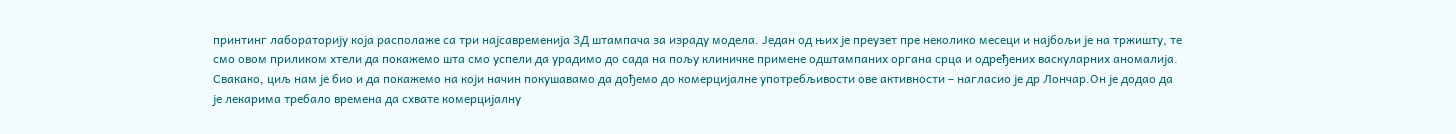принтинг лабораторију која располаже са три наjсавременија 3Д штампача за израду модела. Један од њих је преузет пре неколико месеци и најбољи је на тржишту, те смо овом приликом хтели да покажемо шта смо успели да урадимо до сада на пољу клиничке примене одштампаних органа срца и одређених васкуларних аномалија. Свакако, циљ нам је био и да покажемо на који начин покушавамо да дођемо до комерцијалне употребљивости ове активности – нагласио је др Лончар.Он је додао да је лекарима требало времена да схвате комерцијалну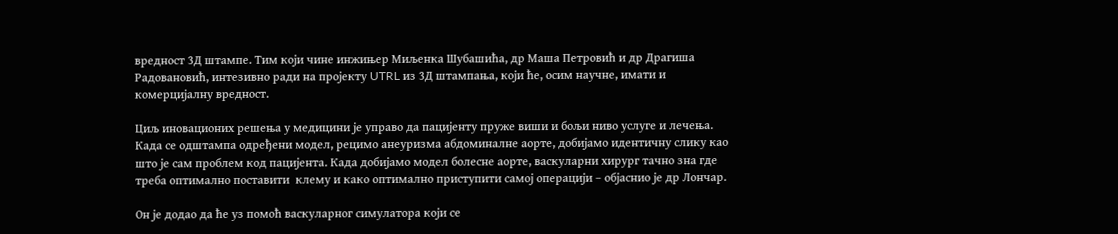вредност 3Д штампе. Тим који чине инжињер Миљенка Шубашића, др Маша Петровић и др Драгиша Радовановић, интезивно ради на пројекту UTRL из 3Д штампања, који ће, осим научне, имати и комерцијалну вредност.

Циљ иновационих решења у медицини је управо да пацијенту пруже виши и бољи ниво услуге и лечења. Када се одштампа одређени модел, рецимо анеуризма абдоминалне аорте, добијамо идентичну слику као што је сам проблем код пацијента. Када добијамо модел болесне аорте, васкуларни хирург тачно зна где треба оптимално поставити  клему и како оптимално приступити самој операцији – објаснио је др Лончар.

Он је додао да ће уз помоћ васкуларног симулатора који се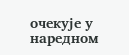очекује у наредном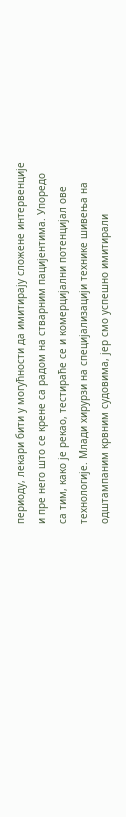периоду, лекари бити у могућности да имитирају сложене интервенције и пре него што се крене са радом на стварним пацијентима. Упоредо са тим, како је рекао, тестираће се и комерцијални потенцијал ове технологије. Млади хирурзи на специјализацији технике шивења на одштампаним крвним судовимa, јер смо успешно имитирали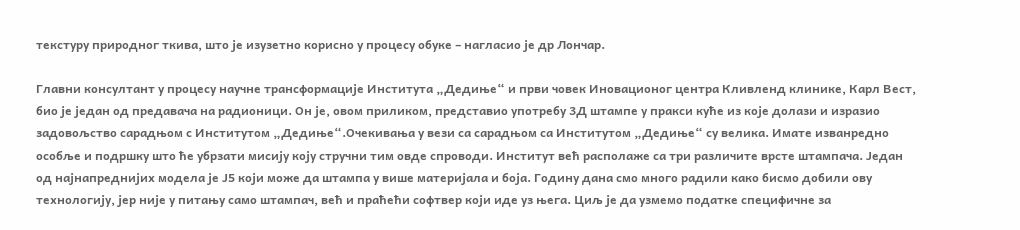текстуру природног ткива, што је изузетно корисно у процесу обуке – нагласио је др Лончар.

Главни консултант у процесу научне трансформације Института „Дедиње“ и први човек Иновационог центра Кливленд клинике, Карл Вест, био је један од предавача на радионици. Он је, овом приликом, представио употребу 3Д штампе у пракси куће из које долази и изразио задовољство сарадњом с Институтом „Дедиње“.Очекивања у вези са сарадњом са Институтом „Дедиње“ су велика. Имате изванредно особље и подршку што ће убрзати мисију коју стручни тим овде спроводи. Институт већ располаже са три различите врсте штампача. Један од најнапреднијих модела је Ј5 који може да штампа у више материјала и боја. Годину дана смо много радили како бисмо добили ову технологију, јер није у питању само штампач, већ и праћећи софтвер који иде уз њега. Циљ је да узмемо податке специфичне за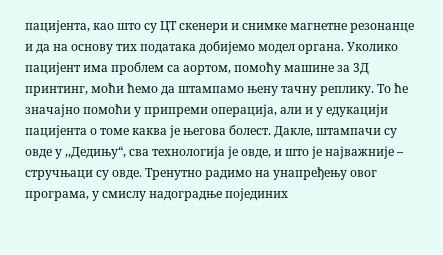пацијента, као што су ЦТ скенери и снимке магнетне резонанце и да на основу тих података добијемо модел органа. Уколико пацијент има проблем са аортом, помоћу машине за 3Д принтинг, моћи ћемо да штампамо њену тачну реплику. То ће значајно помоћи у припреми операција, али и у едукацији пацијента о томе каква је његова болест. Дакле, штампачи су овде у ,,Дедињу“, сва технологија је овде, и што је најважније – стручњаци су овде. Тренутно радимо на унапређењу овог програма, у смислу надоградње појединих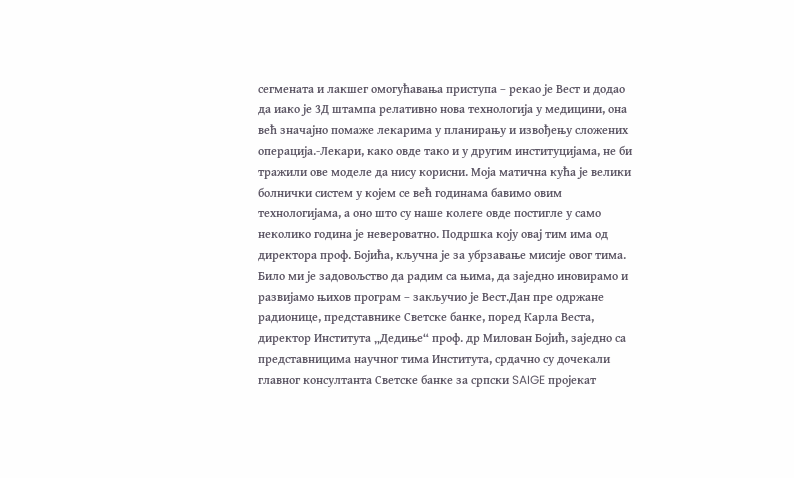сегмената и лакшег омогућавања приступа – рекао је Вест и додао да иако је 3Д штампа релативно нова технологија у медицини, она већ значајно помаже лекарима у планирању и извођењу сложених операција.-Лекари, како овде тако и у другим институцијама, не би тражили ове моделе да нису корисни. Моја матична кућа је велики болнички систем у којем се већ годинама бавимо овим технологијама, а оно што су наше колеге овде постигле у само неколико година је невероватно. Подршка коју овај тим има од директора проф. Бојића, кључна је за убрзавање мисије овог тима. Било ми је задовољство да радим са њима, да заједно иновирамо и развијамо њихов програм – закључио је Вест.Дан пре одржане радионице, представнике Светске банке, поред Карла Веста, директор Института „Дедиње“ проф. др Милован Бојић, заједно са представницима научног тима Института, срдачно су дочекали главног консултанта Светске банке за српски SAIGE пројекат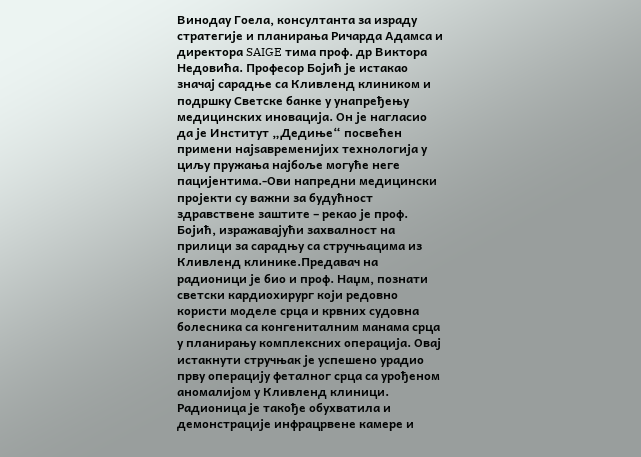Винодау Гоела, консултанта за израду стратегије и планирања Ричарда Адамса и директора SAIGE тима проф. др Виктора Недовића. Професор Бојић је истакао значај сарадње са Кливленд клиником и подршку Светске банке у унапређењу медицинских иновација. Он је нагласио да је Институт „Дедиње“ посвећен примени наjsавременијих технологија у циљу пружања најбоље могуће неге пацијентима.-Ови напредни медицински пројекти су важни за будућност здравствене заштите – рекао је проф. Бојић, изражавајући захвалност на прилици за сарадњу са стручњацима из Кливленд клинике.Предавач на радионици је био и проф. Наџм, познати светски кардиохирург који редовно користи моделе срца и крвних судовна болесника са конгениталним манама срца у планирању комплексних операција. Овај истакнути стручњак је успешено урадио прву операцију феталног срца са урођеном аномалијом у Кливленд клиници. Радионица је такође обухватила и демонстрације инфрацрвене камере и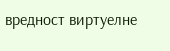вредност виртуелне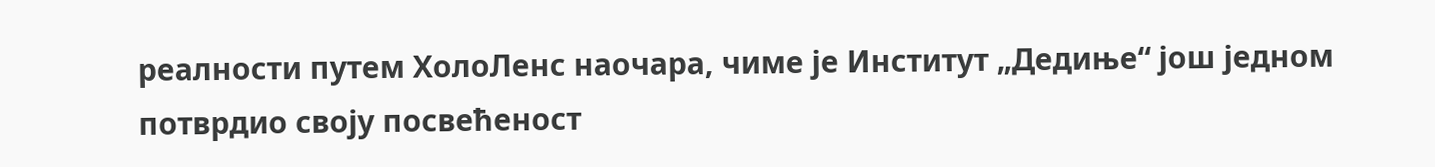реалности путем ХолоЛенс наочара, чиме је Институт „Дедиње“ још једном потврдио своју посвећеност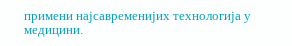примени наjсавременијих технологија у медицини.